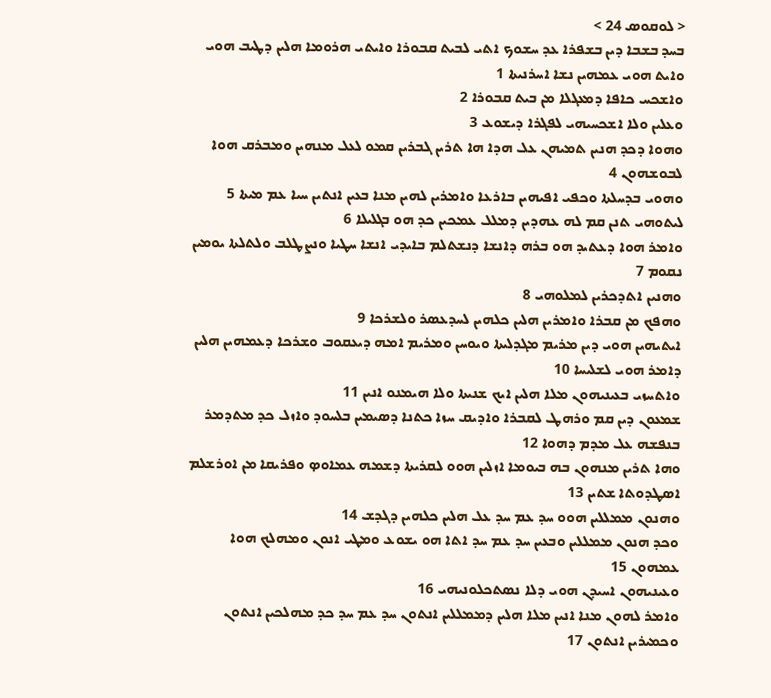< ܠܘܩܘܣ 24 >
ܒܚܕ ܒܫܒܐ ܕܝܢ ܒܫܦܪܐ ܥܕ ܚܫܘܟ ܐܬܝ ܠܒܝܬ ܩܒܘܪܐ ܘܐܝܬܝ ܗܪܘܡܐ ܗܠܝܢ ܕܛܝܒ ܗܘܝ ܘܐܝܬ ܗܘܝ ܥܡܗܝܢ ܢܫܐ ܐܚܪܢܝܬܐ 1
ܘܐܫܟܚ ܟܐܦܐ ܕܡܥܓܠܐ ܡܢ ܒܝܬ ܩܒܘܪܐ 2
ܘܥܠܝܢ ܘܠܐ ܐܫܟܚܝܗܝ ܠܦܓܪܐ ܕܝܫܘܥ 3
ܘܗܘܐ ܕܟܕ ܗܢܝܢ ܬܡܝܗܢ ܥܠ ܗܕܐ ܗܐ ܬܪܝܢ ܓܒܪܝܢ ܩܡܘ ܠܥܠ ܡܢܗܝܢ ܘܡܒܪܩ ܗܘܐ ܠܒܘܫܗܘܢ 4
ܘܗܘܝ ܒܕܚܠܬܐ ܘܟܦܝ ܐܦܝܗܝܢ ܒܐܪܥܐ ܘܐܡܪܝܢ ܠܗܝܢ ܡܢܐ ܒܥܝܢ ܐܢܬܝܢ ܚܝܐ ܥܡ ܡܝܬܐ 5
ܠܝܬܘܗܝ ܬܢܢ ܩܡ ܠܗ ܥܗܕܝܢ ܕܡܠܠ ܥܡܟܝܢ ܟܕ ܗܘ ܒܓܠܝܠܐ 6
ܘܐܡܪ ܗܘܐ ܕܥܬܝܕ ܗܘ ܒܪܗ ܕܐܢܫܐ ܕܢܫܬܠܡ ܒܐܝܕܝ ܐܢܫܐ ܚܛܝܐ ܘܢܨܛܠܒ ܘܠܬܠܬܐ ܝܘܡܝܢ ܢܩܘܡ 7
ܘܗܢܝܢ ܐܬܕܟܪܝܢ ܠܡܠܘܗܝ 8
ܘܗܦܟ ܡܢ ܩܒܪܐ ܘܐܡܪܝܢ ܗܠܝܢ ܟܠܗܝܢ ܠܚܕܥܤܪ ܘܠܫܪܟܐ 9
ܐܝܬܝܗܝܢ ܗܘܝ ܕܝܢ ܡܪܝܡ ܡܓܕܠܝܬܐ ܘܝܘܚܢ ܘܡܪܝܡ ܐܡܗ ܕܝܥܩܘܒ ܘܫܪܟܐ ܕܥܡܗܝܢ ܗܠܝܢ ܕܐܡܪ ܗܘܝ ܠܫܠܝܚܐ 10
ܘܐܬܚܙܝ ܒܥܝܢܝܗܘܢ ܡܠܐ ܗܠܝܢ ܐܝܟ ܫܢܝܬܐ ܘܠܐ ܗܝܡܢܘ ܐܢܝܢ 11
ܫܡܥܘܢ ܕܝܢ ܩܡ ܘܪܗܛ ܠܩܒܪܐ ܘܐܕܝܩ ܚܙܐ ܟܬܢܐ ܕܤܝܡܝܢ ܒܠܚܘܕ ܘܐܙܠ ܟܕ ܡܬܕܡܪ ܒܢܦܫܗ ܥܠ ܡܕܡ ܕܗܘܐ 12
ܘܗܐ ܬܪܝܢ ܡܢܗܘܢ ܒܗ ܒܝܘܡܐ ܐܙܠܝܢ ܗܘܘ ܠܩܪܝܬܐ ܕܫܡܗ ܥܡܐܘܤ ܘܦܪܝܩܐ ܡܢ ܐܘܪܫܠܡ ܐܤܛܕܘܬܐ ܫܬܝܢ 13
ܘܗܢܘܢ ܡܡܠܠܝܢ ܗܘܘ ܚܕ ܥܡ ܚܕ ܥܠ ܗܠܝܢ ܟܠܗܝܢ ܕܓܕܫ 14
ܘܟܕ ܗܢܘܢ ܡܡܠܠܝܢ ܘܒܥܝܢ ܚܕ ܥܡ ܚܕ ܐܬܐ ܗܘ ܝܫܘܥ ܘܡܛܝ ܐܢܘܢ ܘܡܗܠܟ ܗܘܐ ܥܡܗܘܢ 15
ܘܥܝܢܝܗܘܢ ܐܚܝܕܢ ܗܘܝ ܕܠܐ ܢܤܬܟܠܘܢܝܗܝ 16
ܘܐܡܪ ܠܗܘܢ ܡܢܐ ܐܢܝܢ ܡܠܐ ܗܠܝܢ ܕܡܡܠܠܝܢ ܐܢܬܘܢ ܚܕ ܥܡ ܚܕ ܟܕ ܡܗܠܟܝܢ ܐܢܬܘܢ ܘܟܡܝܪܝܢ ܐܢܬܘܢ 17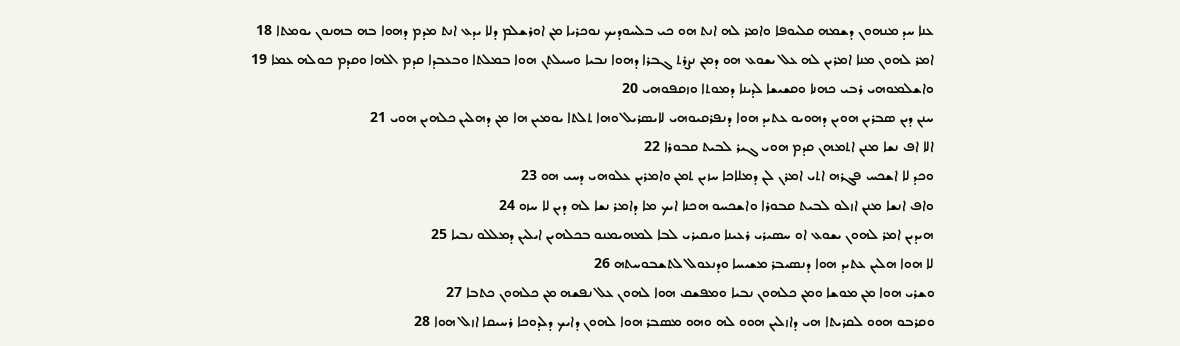ܥܢܐ ܚܕ ܡܢܗܘܢ ܕܫܡܗ ܩܠܝܘܦܐ ܘܐܡܪ ܠܗ ܐܢܬ ܗܘ ܟܝ ܒܠܚܘܕܝܟ ܢܘܟܪܝܐ ܡܢ ܐܘܪܫܠܡ ܕܠܐ ܝܕܥ ܐܢܬ ܡܕܡ ܕܗܘܐ ܒܗ ܒܗܢܘܢ ܝܘܡܬܐ 18
ܐܡܪ ܠܗܘܢ ܡܢܐ ܐܡܪܝܢ ܠܗ ܥܠ ܝܫܘܥ ܗܘ ܕܡܢ ܢܨܪܬ ܓܒܪܐ ܕܗܘܐ ܢܒܝܐ ܘܚܝܠܬܢ ܗܘܐ ܒܡܠܬܐ ܘܒܥܒܕܐ ܩܕܡ ܐܠܗܐ ܘܩܕܡ ܟܘܠܗ ܥܡܐ 19
ܘܐܫܠܡܘܗܝ ܪܒܝ ܟܗܢܐ ܘܩܫܝܫܐ ܠܕܝܢܐ ܕܡܘܬܐ ܘܙܩܦܘܗܝ 20
ܚܢܢ ܕܝܢ ܤܒܪܝܢ ܗܘܝܢ ܕܗܘܝܘ ܥܬܝܕ ܗܘܐ ܕܢܦܪܩܝܘܗܝ ܠܐܝܤܪܝܠ ܘܗܐ ܬܠܬܐ ܝܘܡܝܢ ܗܐ ܡܢ ܕܗܠܝܢ ܟܠܗܝܢ ܗܘܝ 21
ܐܠܐ ܐܦ ܢܫܐ ܡܢܢ ܐܬܡܗܢ ܩܕܡ ܗܘܝ ܓܝܪ ܠܒܝܬ ܩܒܘܪܐ 22
ܘܟܕ ܠܐ ܐܫܟܚ ܦܓܪܗ ܐܬܝ ܐܡܪܢ ܠܢ ܕܡܠܐܟܐ ܚܙܝܢ ܬܡܢ ܘܐܡܪܝܢ ܥܠܘܗܝ ܕܚܝ ܗܘ 23
ܘܐܦ ܐܢܫܐ ܡܢܢ ܐܙܠܘ ܠܒܝܬ ܩܒܘܪܐ ܘܐܫܟܚܘ ܗܟܢܐ ܐܝܟ ܡܐ ܕܐܡܪ ܢܫܐ ܠܗ ܕܝܢ ܠܐ ܚܙܘ 24
ܗܝܕܝܢ ܐܡܪ ܠܗܘܢ ܝܫܘܥ ܐܘ ܚܤܝܪܝ ܪܥܝܢܐ ܘܝܩܝܪܝ ܠܒܐ ܠܡܗܝܡܢܘ ܒܟܠܗܝܢ ܐܝܠܝܢ ܕܡܠܠܘ ܢܒܝܐ 25
ܠܐ ܗܘܐ ܗܠܝܢ ܥܬܝܕ ܗܘܐ ܕܢܤܝܒܪ ܡܫܝܚܐ ܘܕܢܥܘܠ ܠܬܫܒܘܚܬܗ 26
ܘܫܪܝ ܗܘܐ ܡܢ ܡܘܫܐ ܘܡܢ ܟܠܗܘܢ ܢܒܝܐ ܘܡܦܫܩ ܗܘܐ ܠܗܘܢ ܥܠ ܢܦܫܗ ܡܢ ܟܠܗܘܢ ܟܬܒܐ 27
ܘܩܪܒܘ ܗܘܘ ܠܩܪܝܬܐ ܗܝ ܕܐܙܠܝܢ ܗܘܘ ܠܗ ܘܗܘ ܡܤܒܪ ܗܘܐ ܠܗܘܢ ܕܐܝܟ ܕܠܕܘܟܐ ܪܚܝܩܐ ܐܙܠ ܗܘܐ 28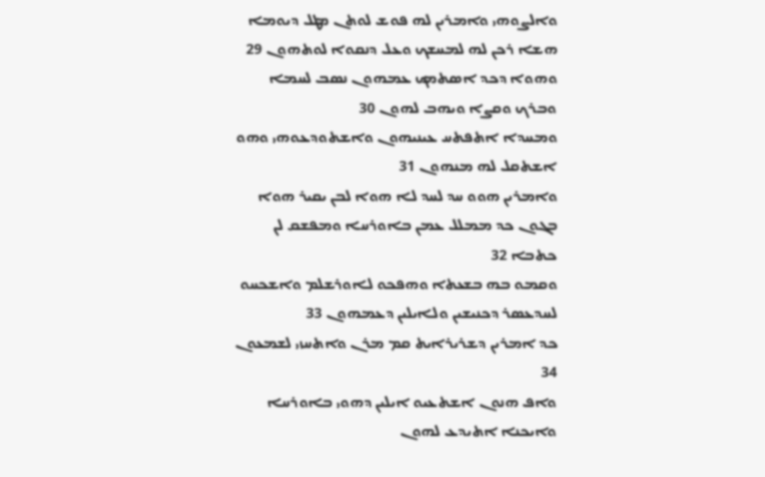ܘܐܠܨܘܗܝ ܘܐܡܪܝܢ ܠܗ ܦܘܫ ܠܘܬܢ ܡܛܠ ܕܝܘܡܐ ܗܫܐ ܪܟܢ ܠܗ ܠܡܚܫܟ ܘܥܠ ܕܢܩܘܐ ܠܘܬܗܘܢ 29
ܘܗܘܐ ܕܟܕ ܐܤܬܡܟ ܥܡܗܘܢ ܢܤܒ ܠܚܡܐ ܘܒܪܟ ܘܩܨܐ ܘܝܗܒ ܠܗܘܢ 30
ܘܡܚܕܐ ܐܬܦܬܚ ܥܝܢܝܗܘܢ ܘܐܫܬܘܕܥܘܗܝ ܘܗܘ ܐܫܬܩܠ ܠܗ ܡܢܗܘܢ 31
ܘܐܡܪܝܢ ܗܘܘ ܚܕ ܠܚܕ ܠܐ ܗܘܐ ܠܒܢ ܝܩܝܪ ܗܘܐ ܒܓܘܢ ܟܕ ܡܡܠܠ ܥܡܢ ܒܐܘܪܚܐ ܘܡܦܫܩ ܠܢ ܟܬܒܐ 32
ܘܩܡܘ ܒܗ ܒܫܥܬܐ ܘܗܦܟܘ ܠܐܘܪܫܠܡ ܘܐܫܟܚܘ ܠܚܕܥܤܪ ܕܟܢܝܫܝܢ ܘܠܐܝܠܝܢ ܕܥܡܗܘܢ 33
ܟܕ ܐܡܪܝܢ ܕܫܪܝܪܐܝܬ ܩܡ ܡܪܢ ܘܐܬܚܙܝ ܠܫܡܥܘܢ 34
ܘܐܦ ܗܢܘܢ ܐܫܬܥܝܘ ܐܝܠܝܢ ܕܗܘܝ ܒܐܘܪܚܐ ܘܐܝܟܢܐ ܐܬܝܕܥ ܠܗܘܢ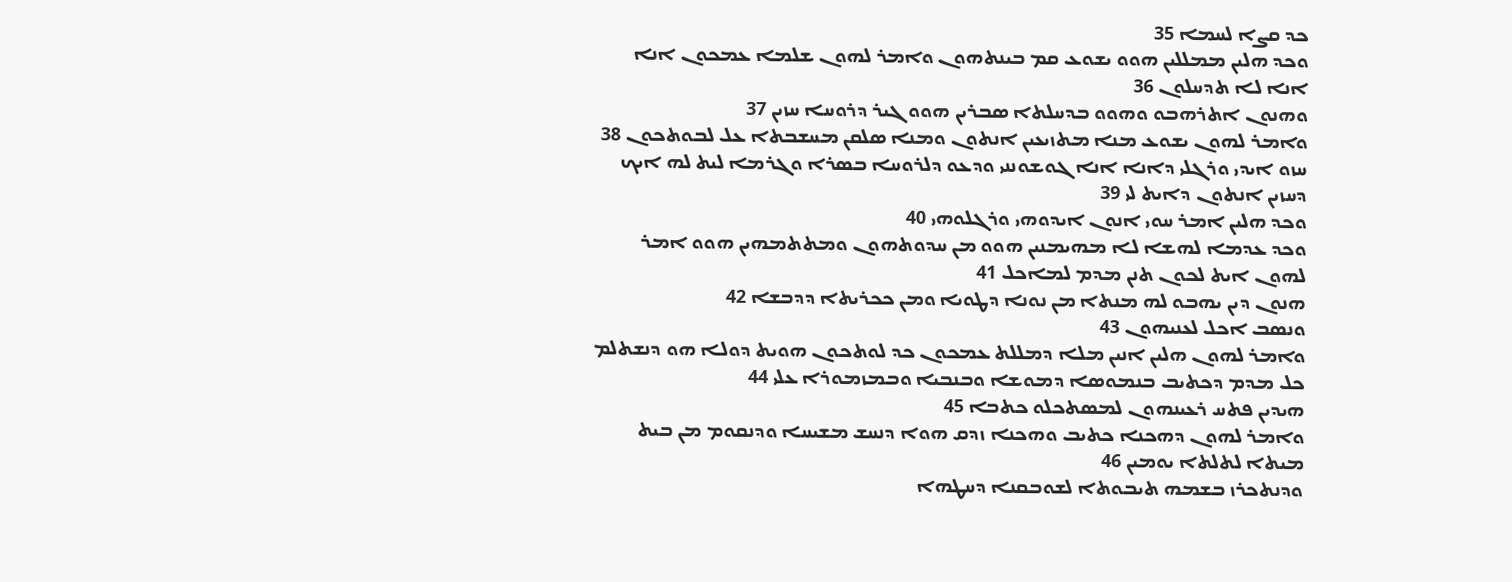ܟܕ ܩܨܐ ܠܚܡܐ 35
ܘܟܕ ܗܠܝܢ ܡܡܠܠܝܢ ܗܘܘ ܝܫܘܥ ܩܡ ܒܝܢܬܗܘܢ ܘܐܡܪ ܠܗܘܢ ܫܠܡܐ ܥܡܟܘܢ ܐܢܐ ܐܢܐ ܠܐ ܬܕܚܠܘܢ 36
ܘܗܢܘܢ ܐܬܪܗܒܘ ܘܗܘܘ ܒܕܚܠܬܐ ܤܒܪܝܢ ܗܘܘ ܓܝܪ ܕܪܘܚܐ ܚܙܝܢ 37
ܘܐܡܪ ܠܗܘܢ ܝܫܘܥ ܡܢܐ ܡܬܙܝܥܝܢ ܐܢܬܘܢ ܘܡܢܐ ܤܠܩܢ ܡܚܫܒܬܐ ܥܠ ܠܒܘܬܟܘܢ 38
ܚܙܘ ܐܝܕܝ ܘܪܓܠܝ ܕܐܢܐ ܐܢܐ ܓܘܫܘܢܢܝ ܘܕܥܘ ܕܠܪܘܚܐ ܒܤܪܐ ܘܓܪܡܐ ܠܝܬ ܠܗ ܐܝܟ ܕܚܙܝܢ ܐܢܬܘܢ ܕܐܝܬ ܠܝ 39
ܘܟܕ ܗܠܝܢ ܐܡܪ ܚܘܝ ܐܢܘܢ ܐܝܕܘܗܝ ܘܪܓܠܘܗܝ 40
ܘܟܕ ܥܕܡܐ ܠܗܫܐ ܠܐ ܡܗܝܡܢܝܢ ܗܘܘ ܡܢ ܚܕܘܬܗܘܢ ܘܡܬܬܡܗܝܢ ܗܘܘ ܐܡܪ ܠܗܘܢ ܐܝܬ ܠܟܘܢ ܬܢܢ ܡܕܡ ܠܡܐܟܠ 41
ܗܢܘܢ ܕܝܢ ܝܗܒܘ ܠܗ ܡܢܬܐ ܡܢ ܢܘܢܐ ܕܛܘܝܐ ܘܡܢ ܟܟܪܝܬܐ ܕܕܒܫܐ 42
ܘܢܤܒ ܐܟܠ ܠܥܢܝܗܘܢ 43
ܘܐܡܪ ܠܗܘܢ ܗܠܝܢ ܐܢܝܢ ܡܠܐ ܕܡܠܠܬ ܥܡܟܘܢ ܟܕ ܠܘܬܟܘܢ ܗܘܝܬ ܕܘܠܐ ܗܘ ܕܢܫܬܠܡ ܟܠ ܡܕܡ ܕܟܬܝܒ ܒܢܡܘܤܐ ܕܡܘܫܐ ܘܒܢܒܝܐ ܘܒܡܙܡܘܪܐ ܥܠܝ 44
ܗܝܕܝܢ ܦܬܚ ܪܥܝܢܗܘܢ ܠܡܤܬܟܠܘ ܟܬܒܐ 45
ܘܐܡܪ ܠܗܘܢ ܕܗܟܢܐ ܟܬܝܒ ܘܗܟܢܐ ܙܕܩ ܗܘܐ ܕܢܚܫ ܡܫܝܚܐ ܘܕܢܩܘܡ ܡܢ ܒܝܬ ܡܝܬܐ ܠܬܠܬܐ ܝܘܡܝܢ 46
ܘܕܢܬܟܪܙ ܒܫܡܗ ܬܝܒܘܬܐ ܠܫܘܒܩܢܐ ܕܚܛܗܐ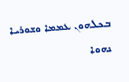ܒܟܠܗܘܢ ܥܡܡܐ ܘܫܘܪܝܐ ܢܗܘܐ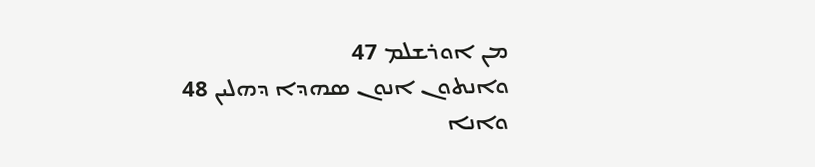ܡܢ ܐܘܪܫܠܡ 47
ܘܐܢܬܘܢ ܐܢܘܢ ܤܗܕܐ ܕܗܠܝܢ 48
ܘܐܢܐ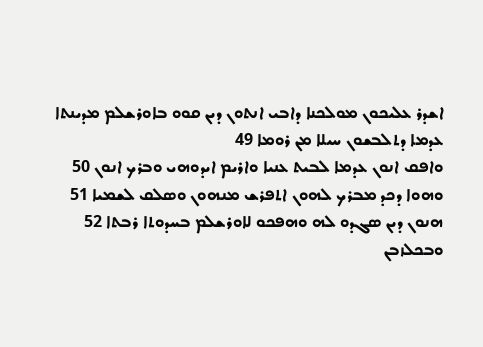ܐܫܕܪ ܥܠܝܟܘܢ ܡܘܠܟܢܐ ܕܐܒܝ ܐܢܬܘܢ ܕܝܢ ܩܘܘ ܒܐܘܪܫܠܡ ܡܕܝܢܬܐ ܥܕܡܐ ܕܬܠܒܫܘܢ ܚܝܠܐ ܡܢ ܪܘܡܐ 49
ܘܐܦܩ ܐܢܘܢ ܥܕܡܐ ܠܒܝܬ ܥܢܝܐ ܘܐܪܝܡ ܐܝܕܘܗܝ ܘܒܪܟ ܐܢܘܢ 50
ܘܗܘܐ ܕܟܕ ܡܒܪܟ ܠܗܘܢ ܐܬܦܪܫ ܡܢܗܘܢ ܘܤܠܩ ܠܫܡܝܐ 51
ܗܢܘܢ ܕܝܢ ܤܓܕܘ ܠܗ ܘܗܦܟܘ ܠܐܘܪܫܠܡ ܒܚܕܘܬܐ ܪܒܬܐ 52
ܘܒܟܠܙܒܢ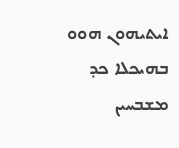ܐܝܬܝܗܘܢ ܗܘܘ ܒܗܝܟܠܐ ܟܕ ܡܫܒܚܝܢ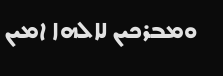ܘܡܒܪܟܝܢ ܠܐܠܗܐ ܐܡܝܢ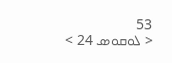53
< ܠܘܩܘܣ 24 >